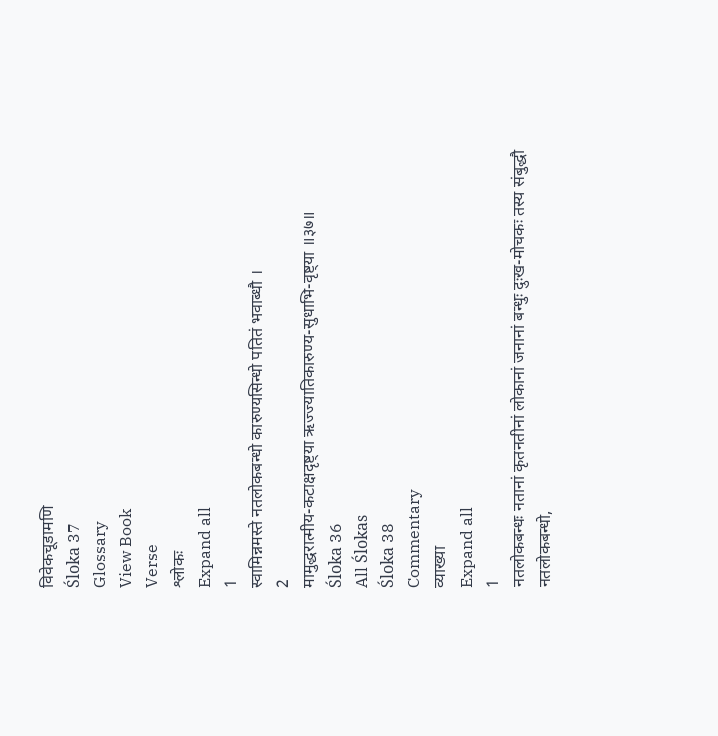विवेकचूडामणि
Śloka 37
Glossary
View Book
Verse
श्लोकः
Expand all
1
स्वामिन्नमस्ते नतलोकबन्धो कारुण्यसिन्धो पतितं भवाब्धौ ।
2
मामुद्धरात्मीय-कटाक्षदृष्ट्या ऋज्ज्यातिकारुण्य-सुधाभि-वृष्ट्या ॥३७॥
Śloka 36
All Ślokas
Śloka 38
Commentary
व्याख्या
Expand all
1
नतलोकबन्धः नतानां कृतनतीनां लोकानां जनानां बन्धुः दुःख-मोचकः तस्य संबुद्धौ नतलोकबन्धो,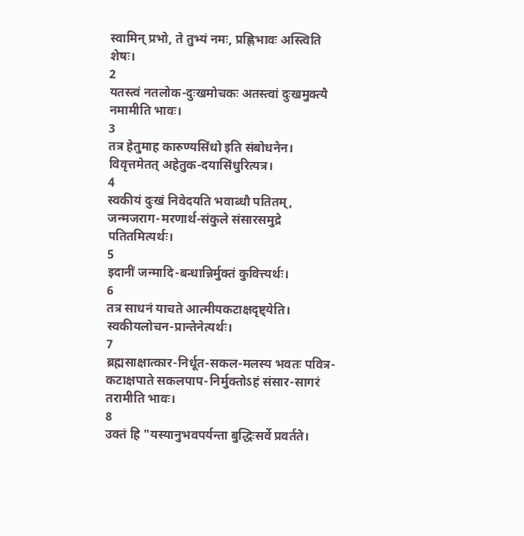स्वामिन् प्रभो, ते तुभ्यं नमः, प्रह्णिभावः अस्त्विति शेषः।
2
यतस्त्वं नतलोक-दुःखमोचकः अतस्त्वां दुःखमुक्त्यै नमामीति भावः।
3
तत्र हेतुमाह कारुण्यसिंधो इति संबोधनेन। विवृत्तमेतत् अहेतुक-दयासिंधुरित्यत्र।
4
स्वकीयं दुःखं निवेदयति भवाब्धौ पतितम्, जन्मजराग-मरणार्थ-संकुले संसारसमुद्रे पतितमित्यर्थः।
5
इदानीं जन्मादि-बन्धान्निर्मुक्तं कुवित्त्यर्थः।
6
तत्र साधनं याचते आत्मीयकटाक्षदृष्ट्येति। स्वकीयलोचन-प्रान्तेनेत्यर्थः।
7
ब्रह्मसाक्षात्कार-निर्धूत-सकल-मलस्य भवतः पवित्र-कटाक्षपाते सकलपाप-निर्मुक्तोऽहं संसार-सागरं तरामीति भावः।
8
उक्तं हि "यस्यानुभवपर्यन्ता बुद्धिःसर्वे प्रवर्तते।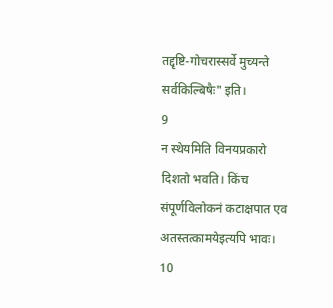तद्दृष्टि-गोचरास्सर्वे मुच्यन्ते सर्वकिल्बिषैः" इति।
9
न स्थेयमिति विनयप्रकारो दिशतो भवति। किंच संपूर्णविलोकनं कटाक्षपात एव अतस्तत्कामयेइत्यपि भावः।
10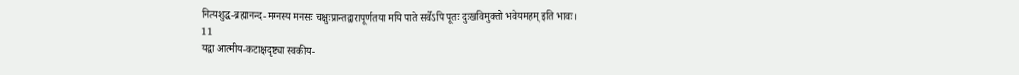नित्यशुद्ध-ब्रह्मानन्द-मग्नस्य मनसः चक्षुःप्रान्तद्वारापूर्णतया मयि पाते सर्वेऽपि पूतः दुःखविमुक्तो भवेयमहम् इति भावः।
11
यद्वा आत्मीय-कटाक्षदृष्ट्या स्वकीय-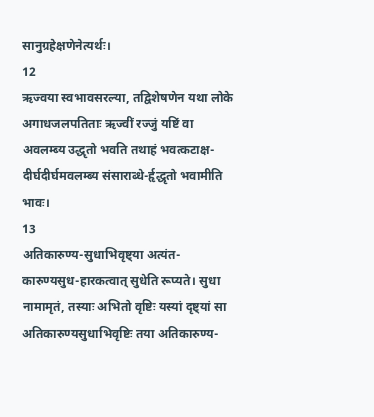सानुग्रहेक्षणेनेत्यर्थः।
12
ऋज्वया स्वभावसरल्या, तद्विशेषणेन यथा लोके अगाधजलपतिताः ऋज्वीं रज्जुं यष्टिं वा अवलम्ब्य उद्धृतो भवति तथाहं भवत्कटाक्ष-दीर्घदीर्घमवलम्ब्य संसाराब्धे-र्हृद्धृतो भवामीति भावः।
13
अतिकारुण्य-सुधाभिवृष्ट्या अत्यंत-कारुण्यसुध-हारकत्वात् सुधेति रूप्यते। सुधा नामामृतं, तस्याः अभितो वृष्टिः यस्यां दृष्ट्यां सा अतिकारुण्यसुधाभिवृष्टिः तया अतिकारुण्य-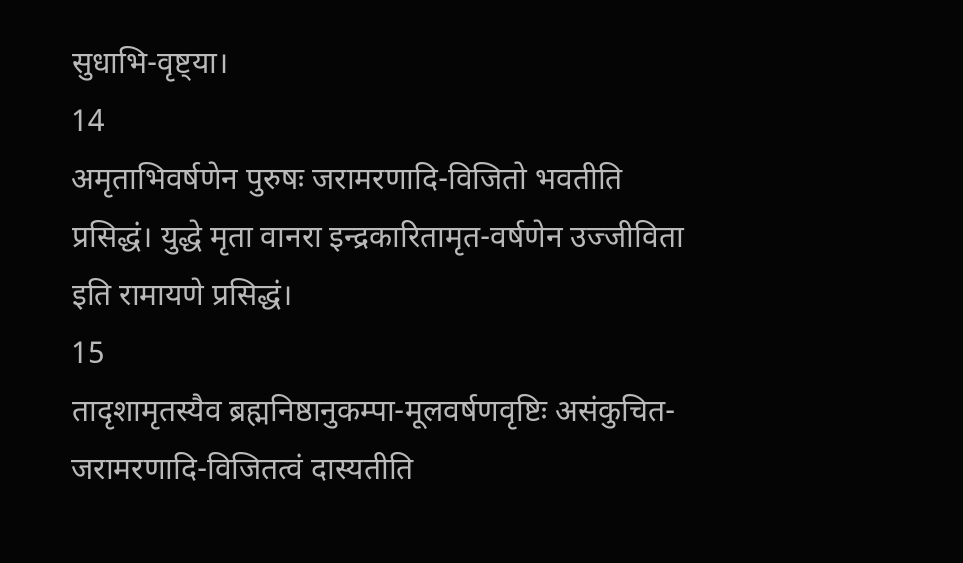सुधाभि-वृष्ट्या।
14
अमृताभिवर्षणेन पुरुषः जरामरणादि-विजितो भवतीति प्रसिद्धं। युद्धे मृता वानरा इन्द्रकारितामृत-वर्षणेन उज्जीविता इति रामायणे प्रसिद्धं।
15
तादृशामृतस्यैव ब्रह्मनिष्ठानुकम्पा-मूलवर्षणवृष्टिः असंकुचित-जरामरणादि-विजितत्वं दास्यतीति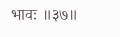भावः ॥३७॥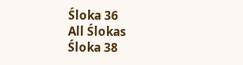Śloka 36
All Ślokas
Śloka 38